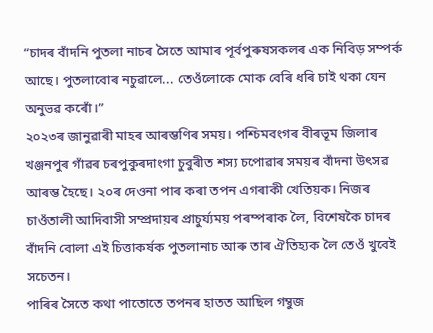“চাদৰ বাঁদনি পুতলা নাচৰ সৈতে আমাৰ পূৰ্বপুৰুষসকলৰ এক নিবিড় সম্পৰ্ক আছে। পুতলাবোৰ নচুৱালে... তেওঁলোকে মোক বেৰি ধৰি চাই থকা যেন অনুভৱ কৰোঁ।”
২০২৩ৰ জানুৱাৰী মাহৰ আৰম্ভণিৰ সময়। পশ্চিমবংগৰ বীৰভূম জিলাৰ খঞ্জনপুৰ গাঁৱৰ চৰপুকুৰদাংগা চুবুৰীত শস্য চপোৱাৰ সময়ৰ বাঁদনা উৎসৱ আৰম্ভ হৈছে। ২০ৰ দেওনা পাৰ কৰা তপন এগৰাকী খেতিয়ক। নিজৰ চাওঁতালী আদিবাসী সম্প্ৰদায়ৰ প্ৰাচুৰ্য্যময় পৰম্পৰাক লৈ, বিশেষকৈ চাদৰ বাঁদনি বোলা এই চিত্তাকৰ্ষক পুতলানাচ আৰু তাৰ ঐতিহ্যক লৈ তেওঁ খুবেই সচেতন।
পাৰিৰ সৈতে কথা পাতোতে তপনৰ হাতত আছিল গম্বুজ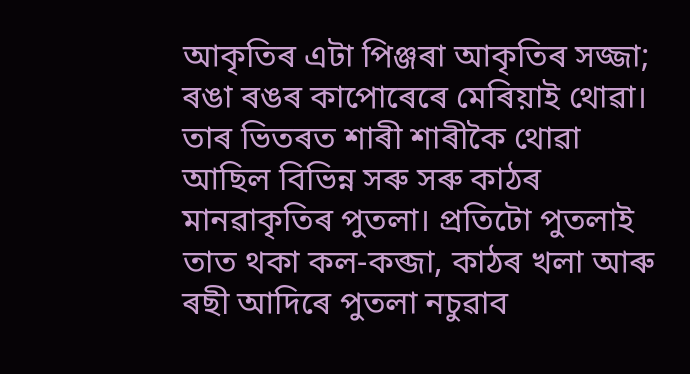আকৃতিৰ এটা পিঞ্জৰা আকৃতিৰ সজ্জা; ৰঙা ৰঙৰ কাপোৰেৰে মেৰিয়াই থোৱা। তাৰ ভিতৰত শাৰী শাৰীকৈ থোৱা আছিল বিভিন্ন সৰু সৰু কাঠৰ মানৱাকৃতিৰ পুতলা। প্ৰতিটো পুতলাই তাত থকা কল-কব্জা, কাঠৰ খলা আৰু ৰছী আদিৰে পুতলা নচুৱাব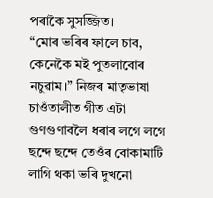পৰাকৈ সুসজ্জিত।
“মোৰ ভৰিৰ ফালে চাব, কেনেকৈ মই পুতলাবোৰ নচুৱাম।” নিজৰ মাতৃভাষা চাওঁতালীত গীত এটা গুণগুণাবলৈ ধৰাৰ লগে লগে ছন্দে ছন্দে তেওঁৰ বোকামাটি লাগি থকা ভৰি দুখনো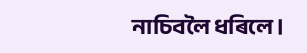নাচিবলৈ ধৰিলে।